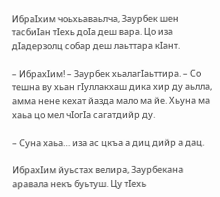ИбраIхим чоьхьаваьлча, Заурбек шен тасбиIан тIехь доIа деш вара. Цо иза дIадерзолц собар деш лаьттара кIант.

– ИбрахIим! – Заурбек хьалагIаьттира. – Со тешна ву хьан гIуллакхаш дика хир ду аьлла, амма нене кехат йазда мало ма йе. Хьуна ма хаьа цо мел чIогIа сагатдийр ду.

– Суна хаьа… иза ас цкъа а диц дийр а дац.

ИбрахIим йуьстах велира, Заурбекана аравала некъ буьтуш. Цу тIехь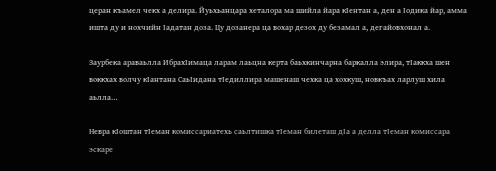церан къамел чекх а делира. Йуьхьанцара хеталора ма шийла йара кIентан а, ден а Iодика йар, амма ишта ду и нохчийн Iадатан доза. Цу дозанера ца вохар дезох ду безамал а, дегайовхонал а.

Заурбека араваьлла ИбрахIимаца ларам лаьцна керта баьхкинчарна баркалла элира, тIаккха шен воккхах волчу кIантана СаьIидана тIедиллира машенаш чехка ца хохкуш, новкъах ларлуш хила аьлла…

Невра кIоштан тIеман комиссариатехь саьлтишка тIеман билеташ дIа а делла тIеман комиссара эскаре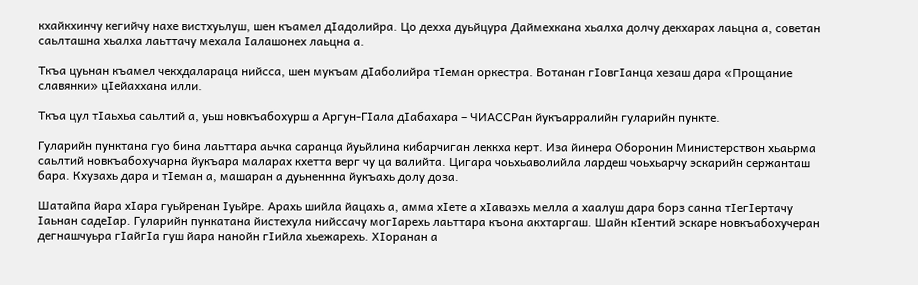кхайкхинчу кегийчу нахе вистхуьлуш, шен къамел дIадолийра. Цо дехха дуьйцура Даймехкана хьалха долчу декхарах лаьцна а, советан саьлташна хьалха лаьттачу мехала Iалашонех лаьцна а.

Ткъа цуьнан къамел чекхдалараца нийсса, шен мукъам дIаболийра тIеман оркестра. Вотанан гIовгIанца хезаш дара «Прощание славянки» цIейаххана илли.

Ткъа цул тIаьхьа саьлтий а, уьш новкъабохурш а Аргун-ГIала дIабахара – ЧИАССРан йукъарралийн гуларийн пункте.

Гуларийн пунктана гуо бина лаьттара аьчка саранца йуьйлина кибарчиган леккха керт. Иза йинера Оборонин Министерствон хьаьрма саьлтий новкъабохучарна йукъара маларах кхетта верг чу ца валийта. Цигара чоьхьаволийла лардеш чоьхьарчу эскарийн сержанташ бара. Кхузахь дара и тIеман а, машаран а дуьненнна йукъахь долу доза.

Шатайпа йара хIара гуьйренан Iуьйре. Арахь шийла йацахь а, амма хIете а хIаваэхь мелла а хаалуш дара борз санна тIегIертачу Iаьнан садеIар. Гуларийн пункатана йистехула нийссачу могIарехь лаьттара къона акхтаргаш. Шайн кIентий эскаре новкъабохучеран дегнашчуьра гIайгIа гуш йара нанойн гIийла хьежарехь. ХIоранан а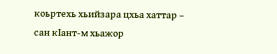коьртехь хьийзара цхьа хаттар – сан кIант-м хьажор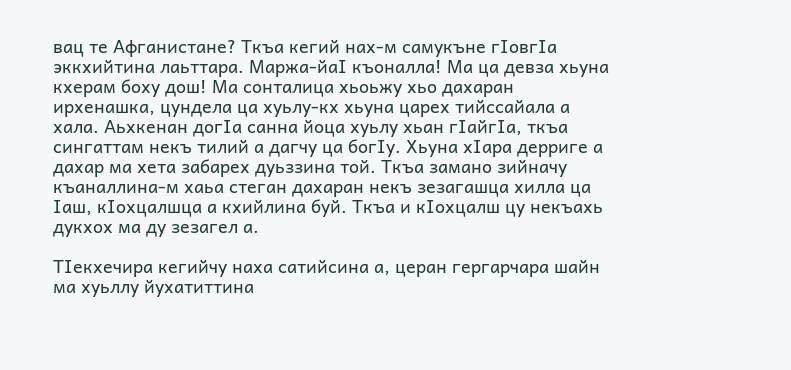вац те Афганистане? Ткъа кегий нах-м самукъне гIовгIа эккхийтина лаьттара. Маржа-йаI къоналла! Ма ца девза хьуна кхерам боху дош! Ма сонталица хьоьжу хьо дахаран ирхенашка, цундела ца хуьлу-кх хьуна царех тийссайала а хала. Аьхкенан догIа санна йоца хуьлу хьан гIайгIа, ткъа сингаттам некъ тилий а дагчу ца богIу. Хьуна хIара дерриге а дахар ма хета забарех дуьззина той. Ткъа замано зийначу къаналлина-м хаьа стеган дахаран некъ зезагашца хилла ца Iаш, кIохцалшца а кхийлина буй. Ткъа и кIохцалш цу некъахь дукхох ма ду зезагел а.

ТIекхечира кегийчу наха сатийсина а, церан гергарчара шайн ма хуьллу йухатиттина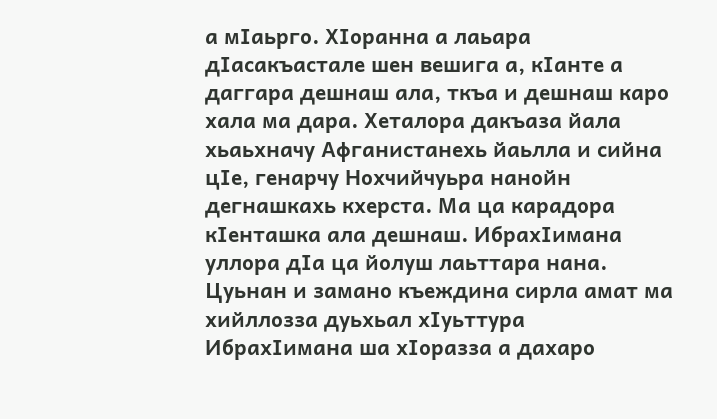а мIаьрго. ХIоранна а лаьара дIасакъастале шен вешига а, кIанте а даггара дешнаш ала, ткъа и дешнаш каро хала ма дара. Хеталора дакъаза йала хьаьхначу Афганистанехь йаьлла и сийна цIе, генарчу Нохчийчуьра нанойн дегнашкахь кхерста. Ма ца карадора кIенташка ала дешнаш. ИбрахIимана уллора дIа ца йолуш лаьттара нана. Цуьнан и замано къеждина сирла амат ма хийллозза дуьхьал хIуьттура ИбрахIимана ша хIоразза а дахаро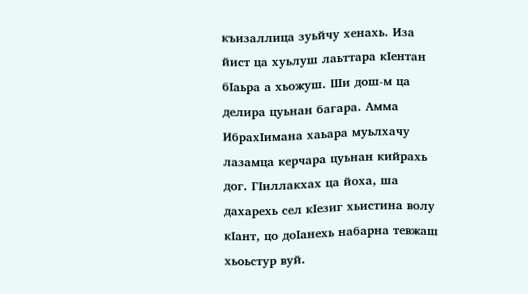къизаллица зуьйчу хенахь. Иза йист ца хуьлуш лаьттара кIентан бIаьра а хьожуш. Ши дош-м ца делира цуьнан багара. Амма ИбрахIимана хаьара муьлхачу лазамца керчара цуьнан кийрахь дог. ГIиллакхах ца йоха, ша дахарехь сел кIезиг хьистина волу кIант, цо доIанехь набарна тевжаш хьоьстур вуй.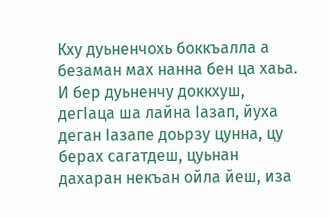Кху дуьненчохь боккъалла а безаман мах нанна бен ца хаьа. И бер дуьненчу доккхуш, дегIаца ша лайна Iазап, йуха деган Iазапе доьрзу цунна, цу берах сагатдеш, цуьнан дахаран некъан ойла йеш, иза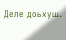Деле доьхуш.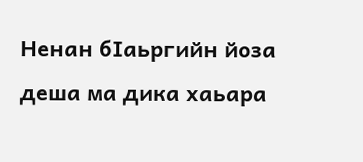Ненан бIаьргийн йоза деша ма дика хаьара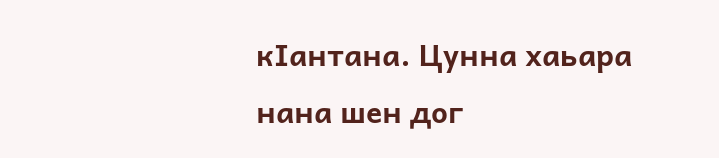кIантана. Цунна хаьара нана шен дог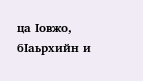ца Iовжо, бIаьрхийн и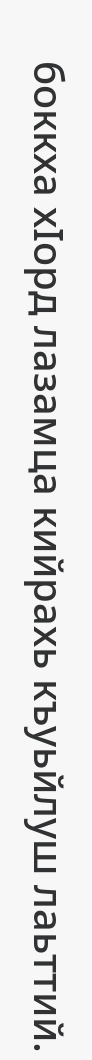боккха хIорд лазамца кийрахь къуьйлуш лаьттий.